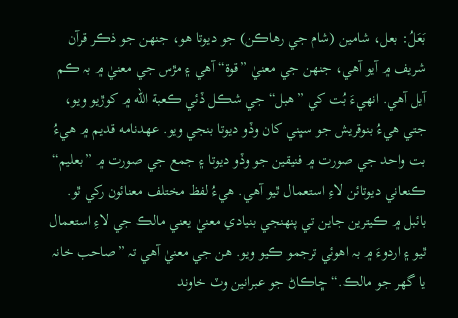بَعَلُ: بعل، شامين (شام جي رهاڪن) جو ديوتا هو، جنهن جو ذڪر قرآن شريف ۾ آيو آهي، جنهن جي معنيٰ ”قوة“ آهي ۽ مڙس جي معنيٰ ۾ بہ ڪم آيل آهي. انهيءَ بُت کي ”هبل“ جي شڪل ڏئي ڪعبة الله ۾ کوڙيو ويو، جتي هيءُ بنوقريش جو سڀني کان وڏو ديوتا بنجي ويو. عهدنامه قديم ۾ هيءُ بت واحد جي صورت ۾ فنيقين جو وڏو ديوتا ۽ جمع جي صورت ۾ ”بعليم“ ڪنعاني ديوتائن لاءِ استعمال ٿيو آهي. هيءُ لفظ مختلف معنائون رکي ٿو. بائبل ۾ ڪيترين جاين تي پنھنجي بنيادي معنيٰ يعني مالڪ جي لاءِ استعمال ٿيو ۽ اردوءَ ۾ بہ اهوئي ترجمو ڪيو ويو. هن جي معنيٰ آهي تہ ”صاحب خانہ يا گهر جو مالڪ.“ ڇاڪاڻ جو عبرانين وٽ خاوند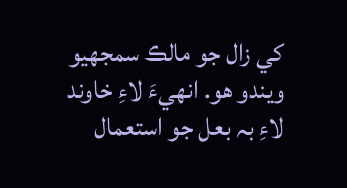کي زال جو مالڪ سمجهيو ويندو هو. انهيءَ لاءِ خاوند لاءِ بہ بعل جو استعمال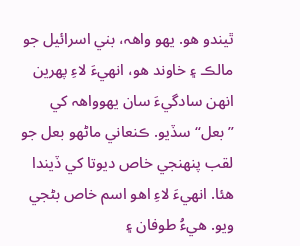ٿيندو هو. يھو واھہ، بني اسرائيل جو مالڪ ۽ خاوند هو، انهيءَ لاءِ پهرين انهن سادگيءَ سان يهوواھہ کي ”بعل“ سڏيو. ڪنعاني ماڻهو بعل جو لقب پنھنجي خاص ديوتا کي ڏيندا هئا. انهيءَ لاءِ اهو اسم خاص بڻجي ويو. هيءُ طوفان ۽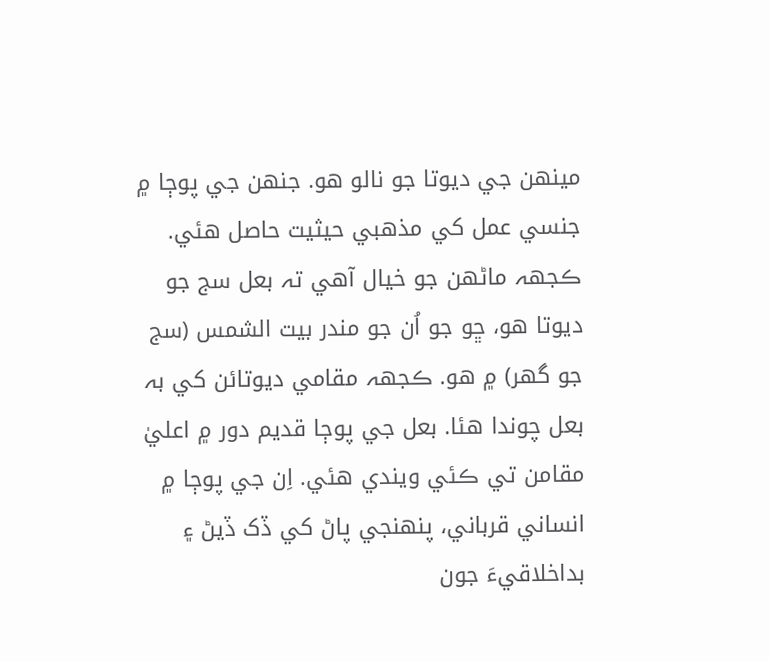مينهن جي ديوتا جو نالو هو. جنهن جي پوڄا ۾ جنسي عمل کي مذهبي حيثيت حاصل هئي. ڪجهہ ماڻهن جو خيال آهي تہ بعل سج جو ديوتا هو، ڇو جو اُن جو مندر بيت الشمس (سج جو گهر) ۾ هو. ڪجهہ مقامي ديوتائن کي بہ بعل چوندا هئا. بعل جي پوڄا قديم دور ۾ اعليٰ مقامن تي ڪئي ويندي هئي. اِن جي پوڄا ۾ انساني قرباني، پنھنجي پاڻ کي ڏک ڏيڻ ۽ بداخلاقيءَ جون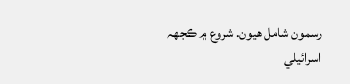رسمون شامل هيون. شروع ۾ ڪجهہ اسرائيلي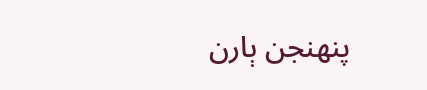پنهنجن ٻارن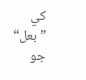کي ”بعل“ جو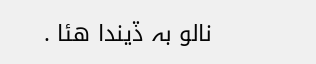نالو بہ ڏيندا هئا .